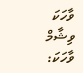ވާހަކަ
ވިޝާމް
ވާހަކަ: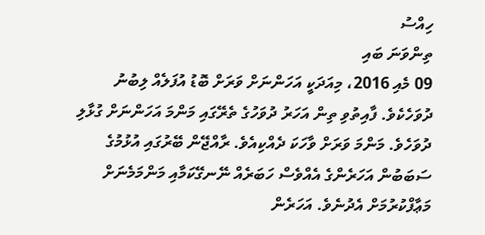ހިއްސު
ތިންވަނަ ބައި
09 މެއި 2016، މިއަދަކީ އަހަންނަށް ވަރަށް ބޮޑު އުފަލެއް ލިބުނު ދުވަހެކެވެ. ފާއިތުވި ތިން އަހަރު ދުވަހުގެ ތެރޭގައި މަންމަ އަހަންނަށް ގުޅާލި ދުވަހެވެ. މަންމަ ވަރަށް ވާހަކަ ދެއްކިއެވެ. ރާއްޖޭން ބޭރުގައި އުޅުމުގެ ސަބަބުން އަހަރެންގެ އެއްވެސް ހަބަރެއް ނޭނގޭކަމާއި މަންމަމެނަށް މަޢާފްކުރުމަށް އެދުނެވެ. އަހަރެން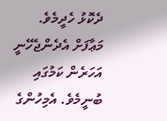ދެކޮޅު ހެދީމެވެ. މަޢާފަށް އެދެންޖެހޭނީ އަހަރެން ކަމުގައި ބުނީމެވެ. އެމިހުންގެ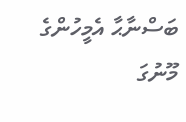ބަސްނާޙާ އެމީހުންގެ މޫނުގަ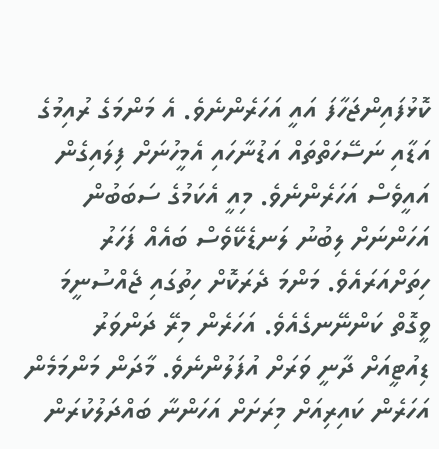ކޮޅުފައިންޖަހާފަ އައީ އަހަރެންނެވެ. އެ މަންމަގެ ރުއިމުގެ އަޑާއި ނަސޭހަތްތައް އަޑުނާހައި އެމީހުނަށް ފިލައިގެން އައީވެސް އަހަރެންނެވެ. މިއީ އެކަމުގެ ސަބަބުން އަހަންނަށް ލިބުނު ލަނޑެކޭވެސް ބައެއް ފަހަރު ހިތަށްއަރައެވެ. މަންމަ ދެރަކޮށް ހިތުގައި ޖެއްސުނީމަ ވީގޮތް ކަންނޭނގެއެވެ. އަހަރެން މިރޭ ދަންވަރު ޑިއުޓީއަށް ދާނީ ވަރަށް އުފަލުންނެވެ. މާދަން މަންމަމެން އަހަރެން ކައިރިއަށް މިރަށަށް އަހަންނާ ބައްދަލުކުރަން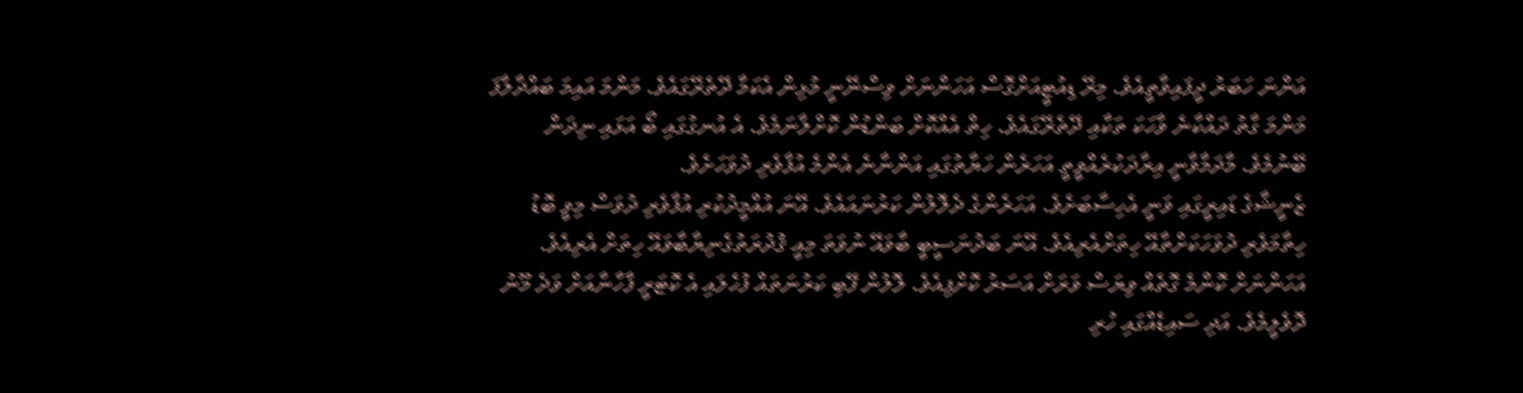އަންނަ ހަބަރު ދީފައިވާތީއެވެ. މިރޭ ޑިއުޓީއަށްގޮސް އަހަންނަށް ވިސްނޭނީ މުޅިން އެކަމާ ދޭތެރޭގައެވެ. މަންމަ އައިމަ ބައްދާލާފަ މަންމަ ގާތު ދައްކާނެ ވާހަކަ ތަކާއި ދޭތެރޭގައެވެ. ހިތް އެއްކޮށް ބަންޑުން ކޮށްލާނަމެވެ. އެ އުނގުގައި ބޯ އަޅައި ނިދަން ބޭނުމެވެ. މާދަމާވާނީ އިރާދަކުރެއްވީތީ އަހަރެން ހަޔާތުގައި އަންނާނެ އެންމެ އުފާވެރި ދުވަހަށެވެ.
ޒެނީޝާގެ ޑައިރީގައި ވަނީ އެހިސާބަށެވެ. އަހަރެންގެ ދެލޮލުން ކަރުނައައެވެ. އޭނަ އުއްމީދުކުރި އުފާވެރި ދުވަސް މިވީ ބޮޑު ހިތާމަވެރި ދުވަހަކަށްތާއޭ ހިތަށްއެރިއެވެ. އޭނަ ބަދުނަސީބީ ބާވައޭ ނުވަތަ މިއީ ޤުދުރަތުގެނިޔާބާވައޭ ހިތަށް އެރިއެވެ. އަހަންނަށް ކޮންމެ ގޮތެއް ވިޔަސް ވަރަށް އަސަރު ކޮށްފިއެވެ. ލޮލުން ފޭބި ކަރުނަތައް ފުހެލައި އެ ކޮޓަރީ ފާހާނާއަށް ވަދެ މޫނު ދޮވެލީމެވެ. އަދި ސައިޑެއްގައި ހުރި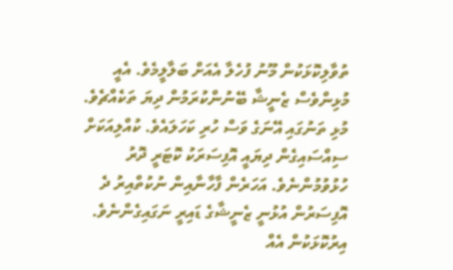ތުވާލިކޮޅަކުން މޫނު ފުހެލާ އެއަށް ބަލާލީމެވެ. އެއީ މުޅިންވެސް ޒެނީޝާ ބޭނުންކުރަމުން ދިޔަ ތަކެއްޗެވެ. މުޅި ތަނުގައި އޭނަގެ ވަސް ހުރި ކަހަލައެވެ. ކުއްލިއަކަށް ސިއްސައިގެން ދިޔައީ އޮފިސަރަކު ކޮޓަރީ ދޮރު ހުޅުވުމުންނެވެ. އަހަރެން ފާހާނާއިން ނުކުތްއިރު ދެ އޮފިސަރުން އުޅުނީ ޒެނީޝާގެ ޑައިރީ ނަގައިގެންނެވެ. އިރުކޮޅަކުން އެއް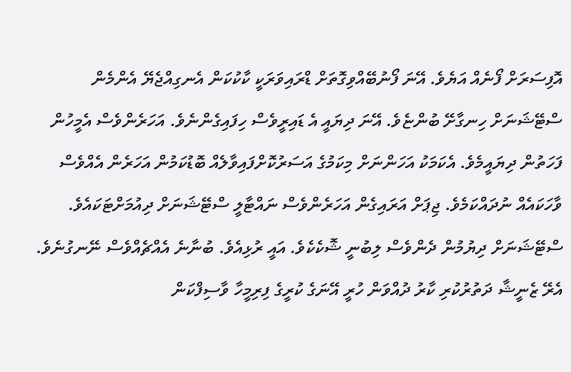އޮފިސަރަށް ފޯނެއް އަޔެވެ. އޭނަ ފޯނުބޭއްވިގޮތަށް ޑްރައިވަރަކީ ކާކުކަން އެނގިއްޖެޔޭ އެންމެން ސްޓޭޝަނަށް ހިނގާށޭ ބުންޏެވެ. އޭނަ ދިޔައީ އެ ޑައިރީވެސް ހިފައިގެންނެވެ. އަހަރެންވެސް އެމީހުން ފަހަތުން ދިޔައީމެވެ. އެކަމަކު އަހަންނަށް މިކަމުގެ އަސަރުކޮށްފައިވާލެއް ބޮޑުކަމުން އަހަރެން އެއްވެސް ވާހަކައެއް ނުދައްކަމެވެ. ޖިޕަށް އަރައިގެން އަހަރެންވެސް ނައްޓާލީ ސްޓޭޝަނަށް ދިއުމަށްޓަކައެވެ.
ސްޓޭޝަނަށް ދިޔުމުން ދެންވެސް ލިބުނީ ޝޮކެކެވެ. އައީ ރުޅިއެވެ. ބުނާނެ އެއްޗެއްވެސް ނޭނގުނެވެ. އެރޭ ޒެނީޝާ ދަތުރުކުރި ކާރު ދުއްވަން ހުރީ އޭނަގެ ކުރީގެ ފިރިމީހާ ވާސިފްކަން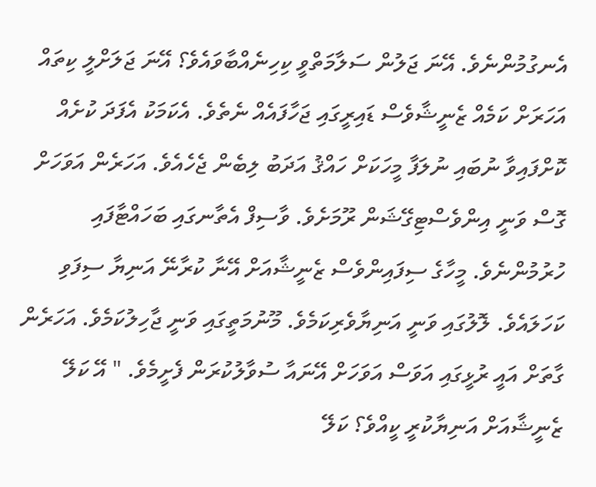އެނގުމުންނެވެ. އޭނަ ޖަލުން ސަލާމަތްވީ ކިހިނެއްބާވައެވެ؟ އޭނަ ޖަލަށްލީ ކިތައް އަހަރަށް ކަމެއް ޒެނީޝާވެސް ޑައިރީގައި ޖަހާފައެއް ނެތެވެ. އެކަމަކު އެފަދަ ކުށެއް ކޮށްފައިވާ ނުބައި ނުލަފާ މީހަކަށް ހައްޤު އަދަބު ލިބެން ޖެހެއެވެ. އަހަރެން އަވަހަށް ގޮސް ވަނީ އިންވެސްޓިގޭޝަން ރޫމަށެވެ. ވާސިފް އެތާނގައި ބަހައްޓާފައި ހުރުމުންނެވެ. މީހާގެ ސިފައިންވެސް ޒެނީޝާއަށް އޭނާ ކުރާނޭ އަނިޔާ ސިފަވި ކަހަލައެވެ. ލޮލުގައި ވަނީ އަނިޔާވެރިކަމެވެ. މޫނުމަތީގައި ވަނީ ޖާހިލުކަމެވެ. އަހަރެން ގާތަށް އައީ ރުޅީގައި އަވަސް އަވަހަށް އޭނައާ ސުވާލުކުރަން ފެށީމެވެ. " އޭ ކަލޭ ޒެނީޝާއަށް އަނިޔާކުރީ ކީއްވެ؟ ކަލޭ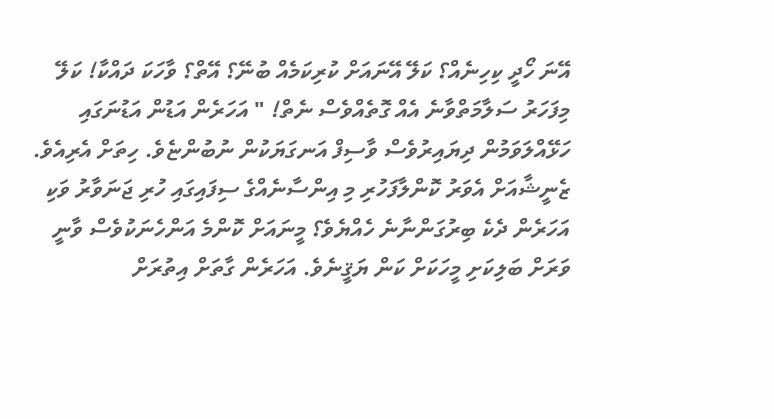އޭނަ ހޯދީ ކިހިނެއް؟ ކަލޭ އޭނައަށް ކުރިކަމެއް ބުނޭ؟ އޭތް؟ ވާހަކަ ދައްކާ! ކަލޭ މިފަހަރު ސަލާމަތްވާނެ އެއް ގޮތެއްވެސް ނެތް! " އަހަރެން އަޑުން އަޑުނަގައި ހަޅޭއްލަވަމުން ދިޔައިރުވެސް ވާސިފް އަނގަޔަކުން ނުބުންޏެވެ. ހިތަށް އެރިއެވެ. ޒެނީޝާއަށް އެވަރު ކޮންލާފަހުރި މި އިންސާނެއްގެ ސިފައިގައި ހުރި ޖަނަވާރު ވަކި އަހަރެން ދެކެ ބިރުގަންނާނެ ހެއްޔެވެ؟ މީނައަށް ކޮންމެ އަންހެނަކުވެސް ވާނީ ވަރަށް ބަލިކަށި މީހަކަށް ކަން ޔަޤީނެވެ. އަހަރެން ގާތަށް އިތުރަށް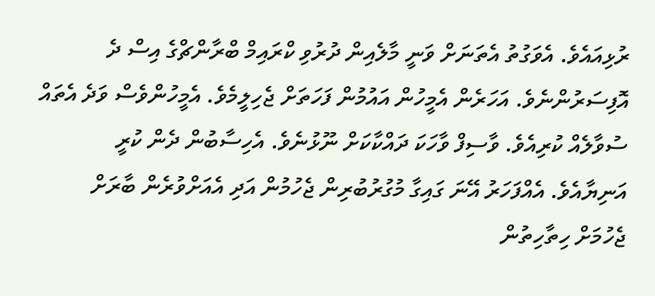ރުޅިއައެވެ. އެވަގުތު އެތަނަށް ވަނީ މާލެއިން ދުރުވި ކްރައިމް ބްރާންޗްގެ އިސް ދެ އޮފިސަރުންނެވެ. އަހަރެން އެމީހުން އައުމުން ފަހަތަށް ޖެހިލީމެވެ. އެމީހުންވެސް ވަދެ އެތައް ސުވާލެއް ކުރިއެވެ. ވާސިފް ވާހަކަ ދައްކާކަށް ނޫޅުނެވެ. އެހިސާބުން ދެން ކުރީ އަނިޔާއެވެ. އެއްފަހަރު އޭނަ ގައިގާ މުގުރުބުރިން ޖެހުމުން އަދި އެއަށްވުރެން ބާރަށް ޖެހުމަށް ހިތާހިތުން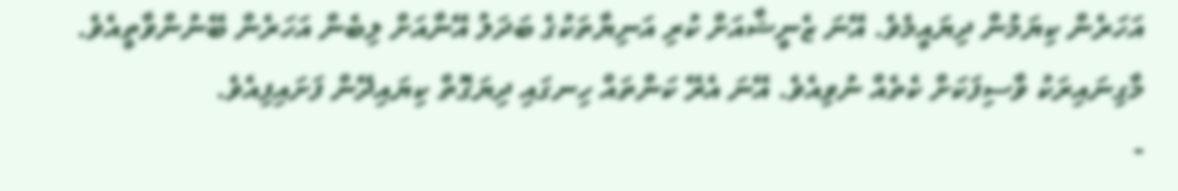އަހަރެން ކިޔަމުން ދިޔައީމެވެ. އޭނަ ޒެނީޝާއަށް ކުރި އަނިޔާތަކުގެ ބަދަލު އޭނާއަށް ލިބެން އަހަރެން ބޭނުންވާތީއެވެ. މާގިނައިރަކު ވާސިފަކަށް ކެތެއް ނުވިއެވެ. އޭނަ އެރޭ ކަންތައް ހިނގައި ދިޔަގޮތް ކިޔައިދޭން ފަށައިފިއެވެ.
-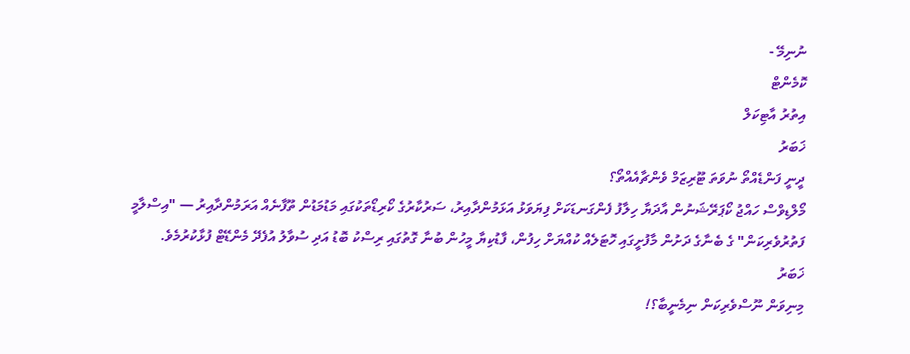ނުނިމޭ -
ކޮމެންޓް
އިތުރު އާޓިކަލް
ޚަބަރު
ދީނީ ފަންޑެއްތޯ ނުވަތަ ޓޫރިޒަމް ވެންޗާއެއްތޯ؟
މޯލްޑިވްސް ހައްޖު ކޯޕަރޭޝަނުން އާދަޔާ ހިލާފު ފެންގަނޑަކަށް ފިޔަވަޅު އަޅަމުންދާއިރު، ސަރުކާރުގެ ކޯރިޑޯތަކުގައި މަޑުމަޑުން ތޫފާނެއް އަރަމުންދާއިރު — "އިސްލާމީ ފަތުރުވެރިކަން" ގެ ބެނާގެ ދަށުން މާފުށީގައި ހޮޓަލެއް ކުއްޔަށް ހިފުން، ފާޑުކިޔާ މީހުން ބުނާ ގޮތުގައި ރިސްކު ބޮޑު އަދި ސުވާލު އުފެދޭ މެންޑޭޓް ފުޅާކުރުމެވެ.
ޚަބަރު
މިނިވަން ނޫސްވެރިކަން ނިމެނީބާ؟!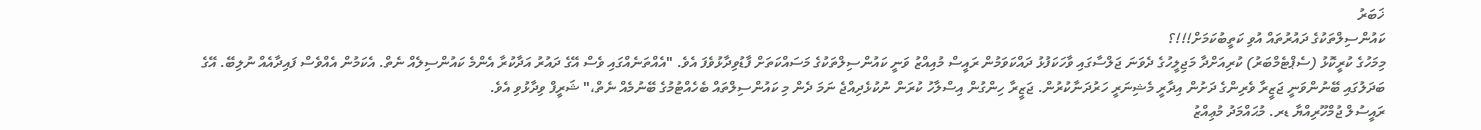ޚަބަރު
ކައުންސިލްތަކުގެ ދައުރުތައް އުވި ކަތީބުކަމަށް!!!؟
މިމަހުގެ ކުރީކޮޅު (ސެޕްޓެމްބަރު) ކުރިއަށްދާ މަޖިލީހުގެ ދެވަނަ ޖަލްސާގައި ވާހަކަފުޅު ދައްކަވަމުން ރައީސް މުއިއްޒު ވަނީ ކައުންސިލްތަކުގެ މަސައްކަތަށް ފާޑުވިދާޅުވެފަ އެވެ. "އެއްތަނެއްގައި ވެސް އޭގެ ދައުރު އަދާކުރާ އެންމެ ކައުންސިލެއް ނެތް. އެކަމުން އެއްވެސް ފައިދާއެއް ނުލިބޭ. އޭގެ ބަދަލުގައި ބޭނުންވަނީ ޖަޒީރާ ވެރިންގެ ދަށުން އިދާރީ މެޝިނަރީ ހަރުދަނާކުރުން. ޖަޒީރާ ހިންގުން އިސްލާހު ކުރަން ނުކުޅެދިއްޖެ ނަމަ ދެން މި ކައުންސިލްތައް ބެހެއްޓުމުގެ ބޭނުމެއް ނެތް،" ޝަރީފް ވިދާޅުވި އެވެ.
ރައީސުލް ޖުމްހޫރިއްޔާ ޑރ. މުޙައްމަދު މުޢިއްޒު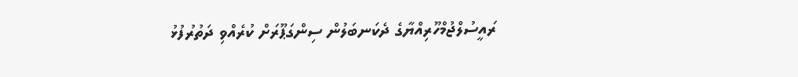ރައީސުލްޖުމްހޫރިއްޔާގެ ދެކަނބަލުން ސިންގަޕޫރަށް ކުރެއްވި ދަތުރުފުޅު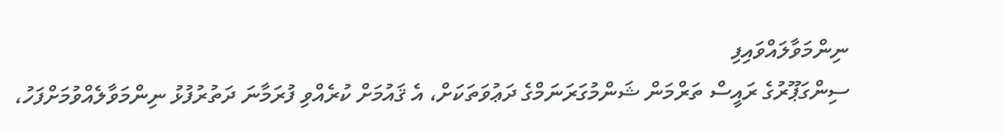ނިންމަވާލައްވައިފި
ސިންގަޕޫރުގެ ރައީސް ތަރްމަން ޝަންމުގަރަނަމްގެ ދަޢުވަތަކަށް، އެ ޤައުމަށް ކުރެއްވި ފުރަމާނަ ދަތުރުފުޅު ނިންމަވާލެއްވުމަށްފަހު،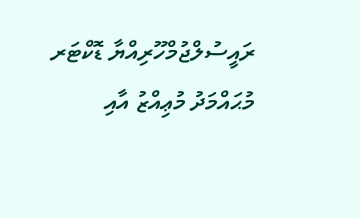ރައީސުލްޖުމްހޫރިއްޔާ ޑޮކްޓަރ މުޙައްމަދު މުޢިއްޒު އާއި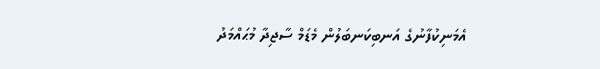އެމަނިކުފާނުގެ އަނބިކަނބަލުން މެޑަމް ސާޖިދާ މުޙައްމަދު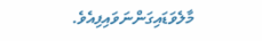މާލެވަޑައިގަންނަވައިފިއެވެ.